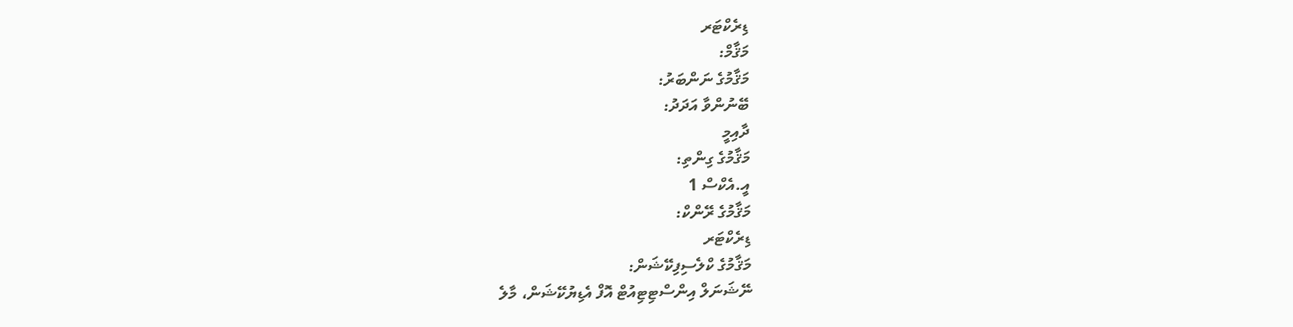ޑިރެކްޓަރ
މަޤާމް:
މަޤާމުގެ ނަންބަރު:
ބޭނުންވާ އަދަދު:
ދާއިމީ
މަޤާމުގެ ގިންތި:
އީ.އެކްސް 1
މަޤާމުގެ ރޭންކް:
ޑިރެކްޓަރ
މަޤާމުގެ ކްލެސިފިކޭޝަން:
ނޭޝަނަލް އިންސްޓިޓިއުޓް އޮފް އެޑިޔުކޭޝަން، މާލެ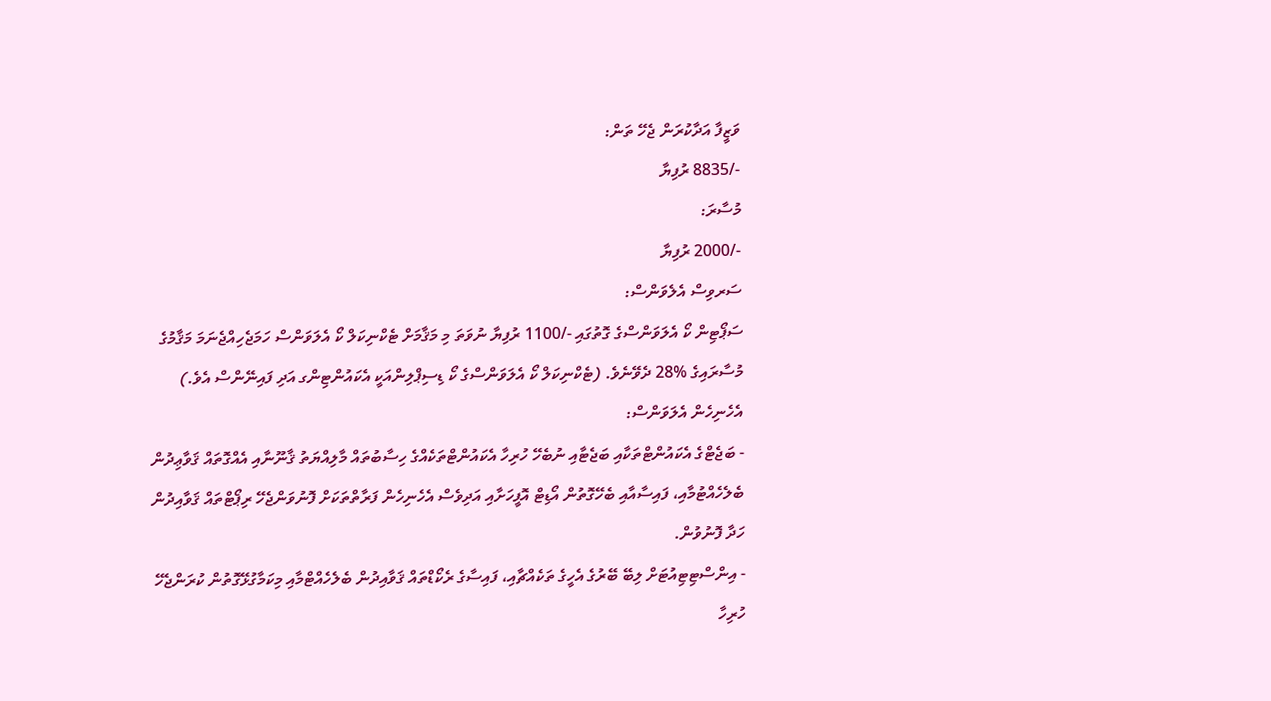ވަޒީފާ އަދާކުރަން ޖެހޭ ތަން:
-/8835 ރުފިޔާ
މުސާރަ:
-/2000 ރުފިޔާ
ސަރވިސް އެލެވަންސް:
ސަޕޯޓިން ކޯ އެލަވަންސްގެ ގޮތުގައި -/1100 ރުފިޔާ ނުވަތަ މި މަޤާމަށް ޓެކްނިކަލް ކޯ އެލަވަންސް ހަމަޖެހިއްޖެނަމަ މަޤާމުގެ މުސާރައިގެ %28 ދެވޭނެވެ. (ޓެކްނިކަލް ކޯ އެލަވަންސްގެ ކޯ ޑިސިޕްލިންއަކީ އެކައުންޓިންގ އަދި ފައިނޭންސް އެވެ.)
އެހެނިހެން އެލަވަންސް:
- ބަޖެޓްގެ އެކައުންޓްތަކާއި ބަޖެޓާއި ނުބެހޭ ހުރިހާ އެކައުންޓްތަކެއްގެ ހިސާބުތައް މާލިއްޔަތު ޤާނޫނާއި އެއްގޮތައް ޤަވާޢިދުން ބެލެހެއްޓުމާއި، ފައިސާއާއި ބެހޭގޮތުން އޯޑިޓް އޮފީހަށާއި އަދިވެސް އެހެނިހެން ފަރާތްތަކަށް ފޮނުވަންޖެހޭ ރިޕޯޓްތައް ޤަވާއިދުން ހަދާ ފޮނުވުން.
- އިންސްޓިޓިއުޓަށް ލިބޭ ބޭރުގެ އެހީގެ ތަކެއްޗާއި، ފައިސާގެ ރެކޯޑްތައް ޤަވާއިދުން ބެލެހެއްޓްމާއި މިކަމާގުޅޭގޮތުން ކުރަންޖެހޭ ހުރިހާ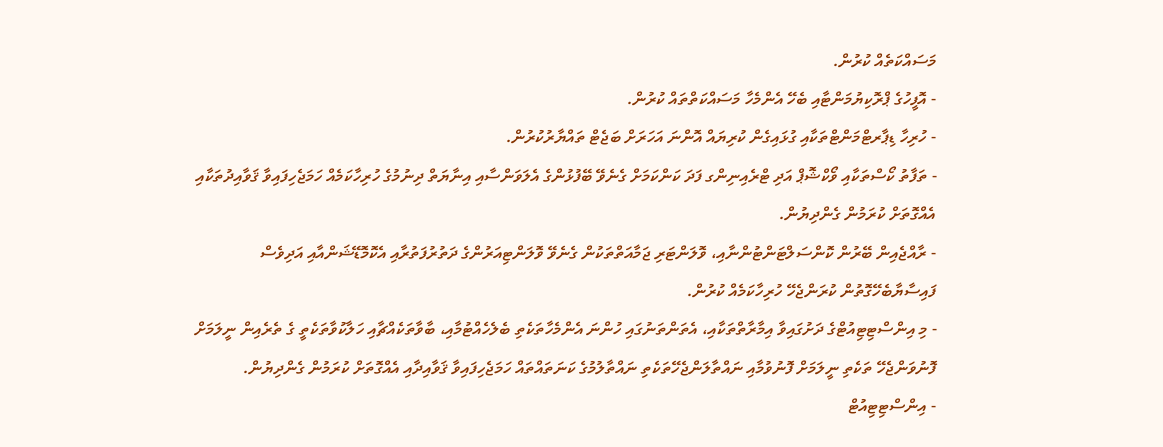މަސައްކަތެއް ކުރުން.
- އޮފީހުގެ ޕްރޮކިޔުމަންޓާއި ބެހޭ އެންމެހާ މަސައްކަތްތައް ކުރުން.
- ހުރިހާ ޑިޕާރޓްމަންޓްތަކާއި ގުޅައިގެން ކުރިޔައް އޮންނަ އަހަރަށް ބަޖެޓް ތައްޔާރުކުރުން.
- ތަފާތު ކޯސްތަކާއި ވޯކްޝޮޕް އަދި ޓްރެއިނިންގ ފަދަ ކަންކަމަށް ގެނެވޭ ބޭފުޅުންގެ އެލަވަންސާއި އިނާޔަތް ދިނުމުގެ ހުރިހާކަމެއް ހަމަޖެހިފައިވާ ޤަވާއިދުތަކާއި އެއްގޮތަށް ކުރަމުން ގެންދިޔުން.
- ރާއްޖެއިން ބޭރުން ކޮންސަލްޓަންޓުންނާއި، ވޮލަންޓަރި ޖަމާއަތްތަކުން ގެނެވޭ ވޮލަންޓިއަރުންގެ ދަތުރުފަތުރާއި އެކޮމޮޑޭޝަންއާއި އަދިވެސް ފައިސާޔާބެހޭގޮތުން ކުރަންޖެހޭ ހުރިހާކަމެއް ކުރުން.
- މި އިންސްޓިޓިއުޓްގެ ދަށުގައިވާ އިމާރާތްތަކާއި، އެތަންތަނުގައި ހުންނަ އެންމެހާތަކެތި ބެލެހެއްޓުމާއި، ބާވާތަކެއްޗާއި ހަލާކުވާތަކެތީ ގެ ތެރެއިން ނީލަމަށް ފޮނުވަންޖެހޭ ތަކެތި ނީލަމަށް ފޮނުވުމާއި ނައްތާލަންޖެހޭތަކެތި ނައްތާލުމުގެ ކަނަތައްތައް ހަމަޖެހިފައިވާ ޤަވާއިދާއި އެއްގޮތަށް ކުރަމުން ގެންދިޔުން.
- އިންސްޓިޓިއުޓް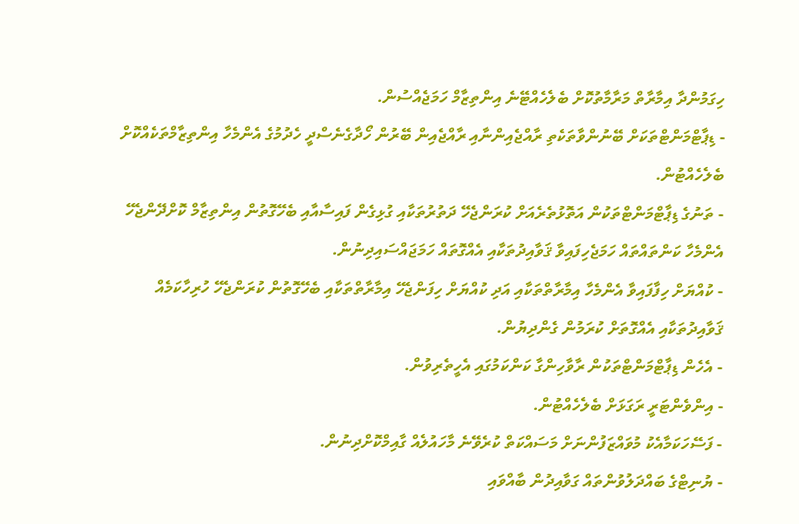ހިގަމުންދާ އިމާރާތް މަރާމާތުކޮށް ބެލެހެއްޓޭނެ އިންތިޒާމް ހަމަޖެއްސުން.
- ޑިޕާޓްމަންޓްތަކަށް ބޭނުންވާތަކެތި ރާއްޖެއިންނާއި ރާއްޖެއިން ބޭރުން ހޯދާގެނެސްދީ ހެދުމުގެ އެންމެހާ އިންތިޒާމްތަކެއްކޮށް ބެލެހެއްޓުން.
- ތަނުގެ ޑިޕާޓްމަންޓްތަކުން އަތޮޅުތެރެއަށް ކުރަންޖެހޭ ދަތުރުތަކާއި ގުޅިގެން ފައިސާއާއި ބެހޭގޮތުން އިންތިޒާމް ކޮށްދޭންޖެހޭ އެންމެހާ ކަންތައްތައް ހަމަޖެހިފައިވާ ޤަވާއިދުތަކާއި އެއްގޮތައް ހަމަޖައްސައިދިނުން.
- ކުއްޔަށް ހިފާފައިވާ އެންމެހާ އިމާރާތްތަކާއި އަދި ކުއްޔަށް ހިފަންޖެހޭ އިމާރާތްތަކާއި ބެހޭގޮތުން ކުރަންޖެހޭ ހުރިހާކަމެއް ޤަވާއިދުތަކާއި އެއްގޮތަށް ކުރަމުން ގެންދިޔުން.
- އެހެން ޑިޕާޓްމަންޓްތަކުން ރާވާހިންގާ ކަންކަމުގައި އެހީތެރިވުން.
- އިންވެންޓަރީ ރަގަޅަށް ބެލެހެއްޓުން.
- ފަސޭހަކަމާއެކު މުވައްޒަފުންނަށް މަސައްކަތް ކުރެވޭނެ މާހައުލެއް ގާއިމްކޮށްދިނުން.
- ޔުނިޓްގެ ބައްދަލުވުންތައް ގަވާއިދުން ބާއްވައި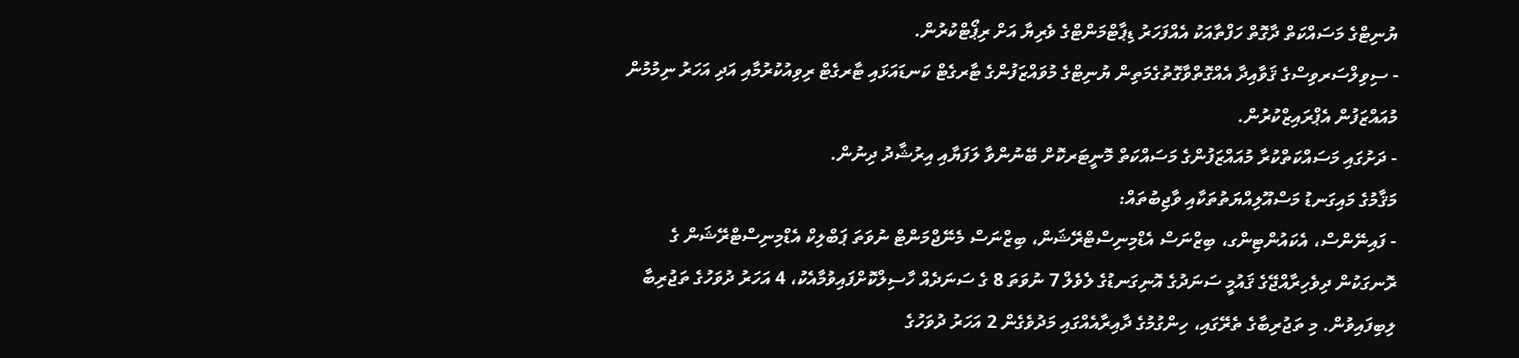ޔުނިޓްގެ މަސައްކަތް ދާގޮތް ހަފްތާއަކު އެއްފަހަރު ޑިޕާޓްމަންޓްގެ ވެރިޔާ އަށް ރިޕޯޓްކުރުން.
- ސިވިލްސަރވިސްގެ ޤަވާއިދާ އެއްގޮތްވާގޮތުގެމަތިން ޔުނިޓްގެ މުވައްޒަފުންގެ ޓާރގެޓް ކަނޑައަޅައި ޓާރގެޓް ރިވިއުކުރުމާއި އަދި އަހަރު ނިމުމުން މުއައްޒަފުން އެޕްރައިޒްކުރުން.
- ދަށުގައި މަސައްކަތްކުރާ މުއައްޒަފުންގެ މަސައްކަތް މޮނީޓަރކޮށް ބޭނުންވާ ލަފަޔާއި އިރުޝާދު ދިނުން.
މަޤާމުގެ މައިގަނޑު މަސްއޫލިއްޔަތުތަކާއި ވާޖިބުތައް:
- ފައިނޭންސް، އެކައުންޓިންގ، ބިޒްނަސް އެޑްމިނިސްޓްރޭޝަން، ބިޒްނަސް މެނޭޖްމަންޓް ނުވަތަ ޕަބްލިކް އެޑްމިނިސްޓްރޭޝަން ގެ ރޮނގަކުން ދިވެހިރާއްޖޭގެ ޤައުމީ ސަނަދުގެ އޮނިގަނޑުގެ ލެވެލް 7 ނުވަތަ 8 ގެ ސަނަދެއް ހާސިލްކޮށްފައިވުމާއެކު، 4 އަހަރު ދުވަހުގެ ތަޖުރިބާ ލިބިފައިވުން. މި ތަޖުރިބާގެ ތެރޭގައި، ހިންގުމުގެ ދާއިރާއެއްގައި މަދުވެގެން 2 އަހަރު ދުވަހުގެ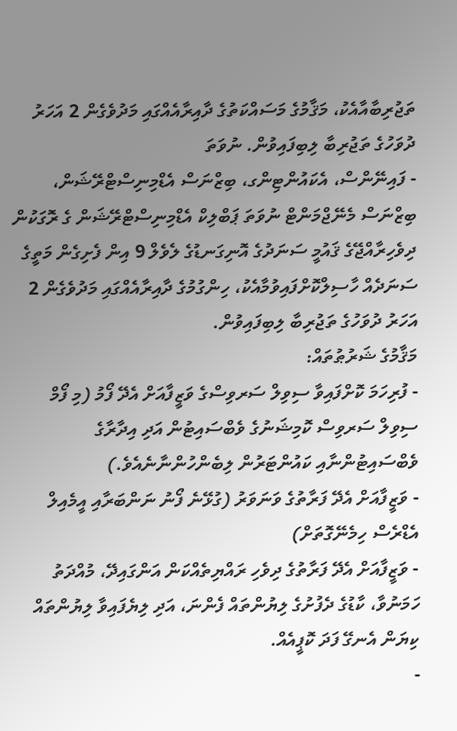ތަޖުރިބާއާއެކު، މަޤާމުގެ މަސައްކަތުގެ ދާއިރާއެއްގައި މަދުވެގެން 2 އަހަރު ދުވަހުގެ ތަޖުރިބާ ލިބިފައިވުން. ނުވަތަ
- ފައިނޭންސް، އެކައުންޓިންގ، ބިޒްނަސް އެޑްމިނިސްޓްރޭޝަން، ބިޒްނަސް މެނޭޖްމަންޓް ނުވަތަ ޕަބްލިކް އެޑްމިނިސްޓްރޭޝަން ގެ ރޮގަކުން ދިވެހިރާއްޖޭގެ ޤައުމީ ސަނަދުގެ އޮނިގަނޑުގެ ލެވެލް 9 އިން ފެށިގެން މަތީގެ ސަނަދެއް ހާސިލްކޮށްފައިވުމާއެކު، ހިންގުމުގެ ދާއިރާއެއްގައި މަދުވެގެން 2 އަހަރު ދުވަހުގެ ތަޖުރިބާ ލިބިފައިވުން.
މަޤާމުގެ ޝަރުޠުތައް:
- ފުރިހަމަ ކޮށްފައިވާ ސިވިލް ސަރވިސްގެ ވަޒީފާއަށް އެދޭ ފޯމު (މި ފޯމް ސިވިލް ސަރވިސް ކޮމިޝަނުގެ ވެބްސައިޓުން އަދި އިދާރާގެ ވެބްސައިޓުންނާއި ކައުންޓަރުން ލިބެންހުންނާނެއެވެ.)
- ވަޒީފާއަށް އެދޭ ފަރާތުގެ ވަނަވަރު (ގުޅޭނެ ފޯނު ނަންބަރާއި އީމެއިލް އެޑްރެސް ހިމެނޭގޮތަށް)
- ވަޒީފާއަށް އެދޭ ފަރާތުގެ ދިވެހި ރައްޔިތެއްކަން އަންގައިދޭ، މުއްދަތު ހަމަނުވާ، ކާޑުގެ ދެފުށުގެ ލިޔުންތައް ފެންނަ، އަދި ލިޔެފައިވާ ލިޔުންތައް ކިޔަން އެނގޭ ފަދަ ކޮޕީއެއް.
-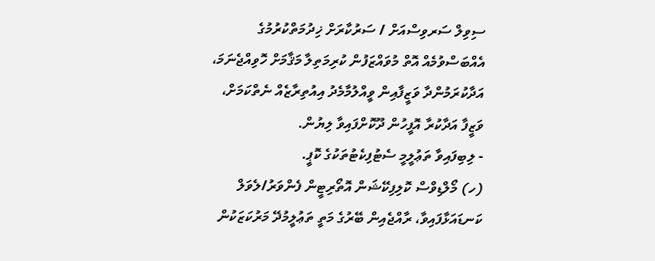ސިވިލް ސަރވިސްއަށް / ސަރުކާރަށް ޚިދުމަތްކުރުމުގެ އެއްބަސްވުމެއް އޮތް މުވައްޒަފުން ކުރިމަތިލާ މަޤާމަށް ހޮވިއްޖެނަމަ، އަދާކުރަމުންދާ ވަޒީފާއިން ވީއްލުމާމެދު އިއުތިރާޒެއް ނެތްކަމަށް، ވަޒީފާ އަދާކުރާ އޮފީހުން ދޫކޮށްފައިވާ ލިޔުން.
- ލިބިފައިވާ ތަޢުލީމީ ސެޓުފިކެޓުތަކުގެ ކޮޕީ.
(ހ) މޯލްޑިވްސް ކޮލިފިކޭޝަން އޮތޯރިޓީން ފެންވަރު/ލެވަލް ކަނޑައަޅާފައިވާ، ރާއްޖެއިން ބޭރުގެ މަތީ ތަޢުލީމުދޭ މަރުކަޒަކުން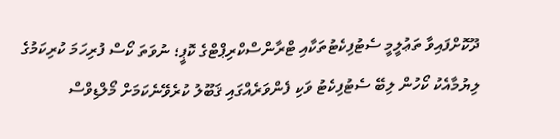ދޫކޮށްފައިވާ ތަޢުލީމީ ސެޓުފިކެޓުތަކާއި ޓްރާންސްކްރިޕްޓްގެ ކޮޕީ؛ ނުވަތަ ކޯސް ފުރިހަމަ ކުރިކަމުގެ ލިޔުމާއެކު ކޯހުން ލިބޭ ސެޓުފިކެޓު ވަކި ފެންވަރެއްގައި ޤަބޫލު ކުރެވޭނެކަމަށް މޯލްޑިވްސް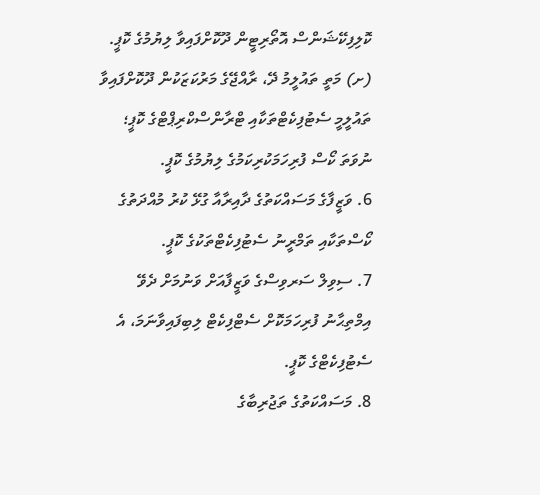ކޮލިފިކޭޝަންސް އޮތޯރިޓީން ދޫކޮށްފައިވާ ލިޔުމުގެ ކޮޕީ.
(ށ) މަތީ ތައުލީމު ދޭ، ރާއްޖޭގެ މަރުކަޒަކުން ދޫކޮށްފައިވާ ތައުލީމީ ސެޓުފިކެޓްތަކާއި ޓްރާންސްކްރިޕްޓްގެ ކޮޕީ؛ ނުވަތަ ކޯސް ފުރިހަމަކުރިކަމުގެ ލިޔުމުގެ ކޮޕީ.
6. ވަޒީފާގެ މަސައްކަތުގެ ދާއިރާއާ ގުޅޭ ކުރު މުއްދަތުގެ ކޯސްތަކާއި ތަމްރީނު ސެޓުފިކެޓްތަކުގެ ކޮޕީ.
7. ސިވިލް ސަރވިސްގެ ވަޒީފާއަށް ވަނުމަށް ދެވޭ އިމްތިޙާނު ފުރިހަމަކޮށް ސެޓްފިކެޓް ލިބިފައިވާނަމަ، އެ ސެޓުފިކެޓްގެ ކޮޕީ.
8. މަސައްކަތުގެ ތަޖުރިބާގެ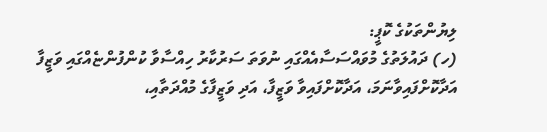ލިޔުންތަކުގެ ކޮޕީ:
(ހ) ދައުލަތުގެ މުވައްސަސާއެއްގައި ނުވަތަ ސަރުކާރު ހިއްސާވާ ކުންފުންޏެއްގައި ވަޒީފާ އަދާކޮށްފައިވާނަމަ، އަދާކޮށްފައިވާ ވަޒީފާ، އަދި ވަޒީފާގެ މުއްދަތާއި،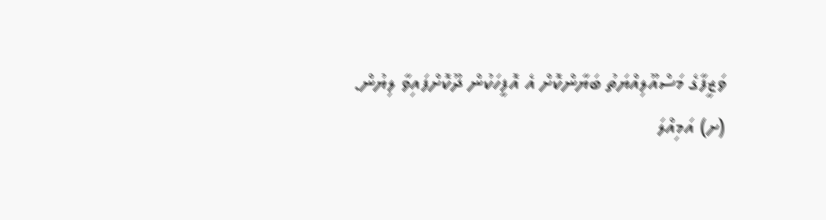ވަޒީފާގެ މަސްއޫލިއްޔަތު ބަޔާންކޮށް އެ އޮފީހަކުން ދޫކޮށްފައިވާ ލިޔުން.
(ށ) އަމިއްލަ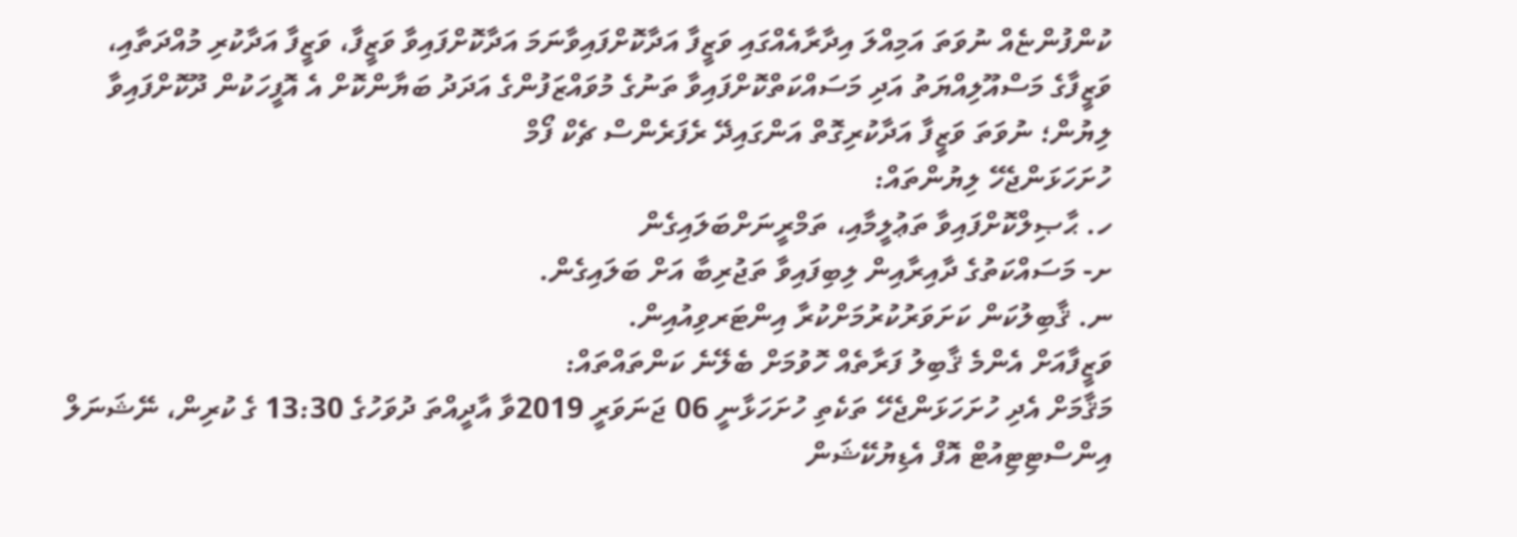ކުންފުންޏެއް ނުވަތަ އަމިއްލަ އިދާރާއެއްގައި ވަޒީފާ އަދާކޮށްފައިވާނަމަ އަދާކޮށްފައިވާ ވަޒީފާ، ވަޒީފާ އަދާކުރި މުއްދަތާއި، ވަޒީފާގެ މަސްއޫލިއްޔަތު އަދި މަސައްކަތްކޮށްފައިވާ ތަނުގެ މުވައްޒަފުންގެ އަދަދު ބަޔާންކޮށް އެ އޮފީހަކުން ދޫކޮށްފައިވާ ލިޔުން؛ ނުވަތަ ވަޒީފާ އަދާކުރިގޮތް އަންގައިދޭ ރެފަރެންސް ޗެކް ފޯމް
ހުށަހަޅަންޖެހޭ ލިޔުންތައް:
ހ. ޙާޞިލްކޮށްފައިވާ ތަޢުލީމާއި، ތަމްރީނަށްބަލައިގެން
ށ- މަސައްކަތުގެ ދާއިރާއިން ލިބިފައިވާ ތަޖުރިބާ އަށް ބަލައިގެން.
ނ. ޤާބިލުކަން ކަށަވަރުކުރުމަށްކުރާ އިންޓަރވިއުއިން.
ވަޒީފާއަށް އެންމެ ޤާބިލު ފަރާތެއް ހޮވުމަށް ބެލޭނެ ކަންތައްތައް:
މަޤާމަށް އެދި ހުށަހަޅަންޖެހޭ ތަކެތި ހުށަހަޅާނީ 06 ޖަނަވަރީ 2019ވާ އާދީއްތަ ދުވަހުގެ 13:30 ގެ ކުރިން، ނޭޝަނަލް އިންސްޓިޓިއުޓް އޮފް އެޑިޔުކޭޝަން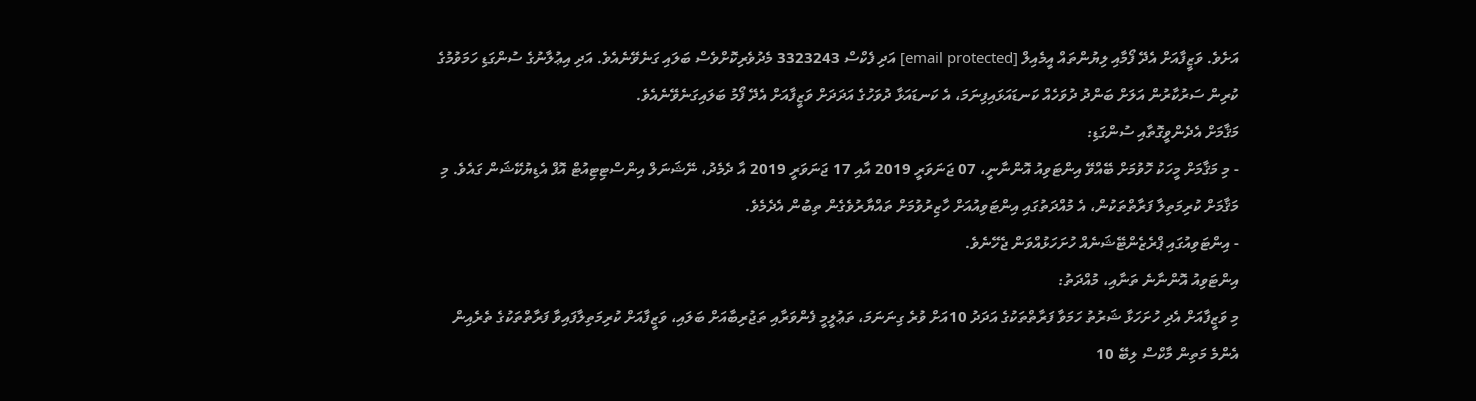އަށެވެ. ވަޒީފާއަށް އެދޭ ފޯމާއި ލިޔުންތައް އީމެއިލް [email protected] އަދި ފެކްސް 3323243 މެދުވެރިކޮށްވެސް ބަލައި ގަނެވޭނެއެވެ. އަދި އިޢުލާނުގެ ސުންގަޑި ހަމަވުމުގެ ކުރިން ސަރުކާރުން އަލަށް ބަންދު ދުވަހެއް ކަނޑައަޅައިފިނަމަ، އެ ކަނޑައަޅާ ދުވަހުގެ އަދަދަށް ވަޒީފާއަށް އެދޭ ފޯމު ބަލައިގަނެވޭނެއެވެ.
މަޤާމަށް އެދެންވީގޮތާއި ސުންގަޑި:
- މި މަޤާމަށް މީހަކު ހޮވުމަށް ބޭއްވޭ އިންޓަވިއު އޮންނާނީ، 07 ޖަނަވަރީ 2019 އާއި 17 ޖަނަވަރީ 2019 އާ ދެމެދު، ނޭޝަނަލް އިންސްޓިޓިއުޓް އޮފް އެޑިޔުކޭޝަން ގައެވެ. މި މަޤާމަށް ކުރިމަތިލާ ފަރާތްތަކުން، އެ މުއްދަތުގައި އިންޓަވިއުއަށް ހާޒިރުވުމަށް ތައްޔާރުވެގެން ތިބުން އެދެމެވެ.
- އިންޓަވިއުގައި ޕްރެޒެންޓޭޝަނެއް ހުށަހަޅުއްވަން ޖެހޭނެވެ.
އިންޓަވިއު އޮންނާނެ ތަނާއި، މުއްދަތު:
މި ވަޒީފާއަށް އެދި ހުށަހަޅާ ޝަރުތު ހަމަވާ ފަރާތްތަކުގެ އަދަދު 10އަށް ވުރެ ގިނަނަމަ، ތަޢުލީމީ ފެންވަރާއި ތަޖުރިބާއަށް ބަލައި، ވަޒީފާއަށް ކުރިމަތިލާފައިވާ ފަރާތްތަކުގެ ތެރެއިން އެންމެ މަތިން މާކްސް ލިބޭ 10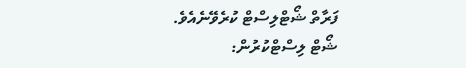ފަރާތް ޝޯޓްލިސްޓް ކުރެވޭނެއެވެ.
ޝޯޓް ލިސްޓްކުރުން: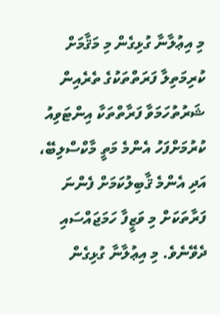މި އިޢުލާނާ ގުޅިގެން މި މަޤާމަށް ކުރިމަތިލާ ފަރަތްތަކުގެ ތެރެއިން ޝަރުތުހަމަވާ ފަރާތްތަކާ އިންޓަވިއު ކުރުމަށްފަހު އެންމެ މަތީ މާކްސްލިބޭ، އަދި އެންމެ ޤާބިލުކަމަށް ފެންނަ ފަރާތަކަށް މި ވަޒީފާ ހަމަޖައްސައި ދެވޭނެވެ. މި އިޢުލާނާ ގުޅިގެން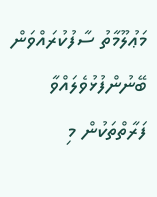މަޢުލޫމާތު ސާފުކުރައްވަން ބޭނުންފުޅުވެލައްވާ ފަރާތްތަކުން މި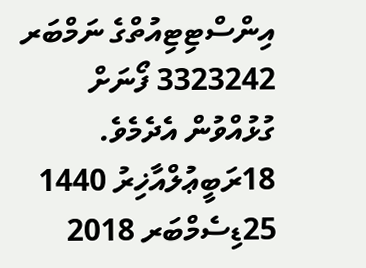އިންސްޓިޓިއުތްގެ ނަމްބަރ 3323242 ފޯނަށް ގުޅުއްވުން އެދެމެވެ.
18ރަބީޢުލްއާޚިރު 1440
25ޑިސެމްބަރ 2018